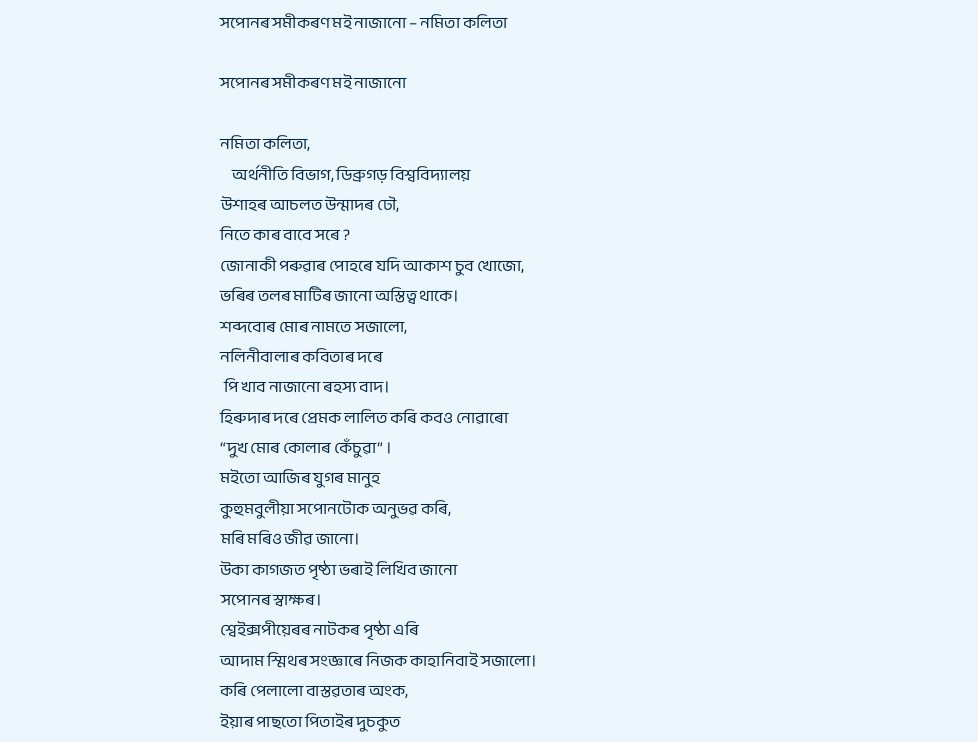সপোনৰ সমীকৰণ মই নাজানো – নমিতা কলিতা

সপোনৰ সমীকৰণ মই নাজানো

নমিতা কলিতা,
    অৰ্থনীতি বিভাগ, ডিব্ৰুগড় বিশ্ববিদ্যালয়
উশাহৰ আচলত উন্মাদৰ ঢৌ,
নিতে কাৰ বাবে সৰে ?
জোনাকী পৰুৱাৰ পোহৰে যদি আকাশ চুব খোজো,
ভৰিৰ তলৰ মাটিৰ জানো অস্তিত্ব থাকে।
শব্দবোৰ মোৰ নামতে সজালো,
নলিনীবালাৰ কবিতাৰ দৰে
 পি খাব নাজানো ৰহস্য বাদ।
হিৰুদাৰ দৰে প্ৰেমক লালিত কৰি কবও নোৱাৰো
“দুখ মোৰ কোলাৰ কেঁচুৱা” ।
মইতো আজিৰ যুগৰ মানুহ
কুহুমবুলীয়া সপোনটোক অনুভৱ কৰি,
মৰি মৰিও জীৱ জানো।
উকা কাগজত পৃষ্ঠা ভৰাই লিখিব জানো
সপোনৰ স্বাক্ষৰ।
শ্বেইক্সপীয়েৰৰ নাটকৰ পৃষ্ঠা এৰি
আদাম স্মিথৰ সংজ্ঞাৰে নিজক কাহানিবাই সজালো।
কৰি পেলালো বাস্তৱতাৰ অংক,
ইয়াৰ পাছতো পিতাইৰ দুচকুত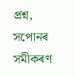প্ৰশ্ন,
সপোনৰ সমীকৰণ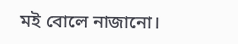মই বোলে নাজানো।